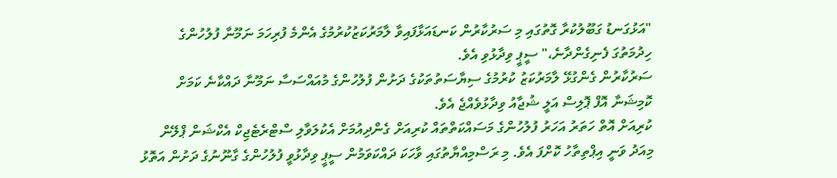"އަޅުގަނޑު ގަބޫލުކުރާ ގޮތުގައި މި ސަރުކާރުން ކަނޑައަޅާފައިވާ ލާމަރުކަޒުކުރުމުގެ އެންމެ ފުރިހަމަ ނަމޫނާ ފުލުހުންގެ ހިދުމަތުގަ ފެނިގެންދާނެ،" ސީޕީ ވިދާޅުވި އެވެ.
ސަރުކާރުން ގެންގުޅޭ ލާމަރުކަޒު ކުރުމުގެ ސިޔާސަތުތަކުގެ ދަށުން ފުލުހުންގެ މުއައްސަސާ ނަމޫނާ ދައްކާނެ ކަމަށް ކޮމިޝަނާ އޮފް ޕޮލިސް އަލީ ޝުޖާއު ވިދާޅުވެއްޖެ އެވެ.
ކުރިއަށް އޮތް ހަތަރު އަހަރު ފުލުހުންގެ މަސައްކަތްތައް ކުރިއަށް ގެންދިއުމަށް އެކުލަވާލި ސްޓްރެޓެޖިކް އެކްޝަން ޕްލޭން މިއަދު ވަނީ އިޕްތިތާހު ކޮށްފަ އެވެ. މި ރަސްމިއްޔާތުގައި ވާހަކަ ދައްކަވަމުން ސީޕީ ވިދާޅުވީ ފުލުހުންގެ ގާނޫނުގެ ދަށުން އަތޮޅު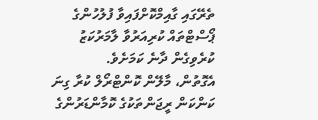ތެރޭގައި ގާއިމްކޮށްފައިވާ ފުލުހުންގެ ޕޯސްޓްތައް ކުރިއަރުވާ ލާމަރުކަޒު ކުރެވިގެން ދާނެ ކަމަށެވެ.
އެގޮތުން، މާލޭން ކޮންޓްރޯލް ކުރާ ގިނަ ކަންކަން ރީޖަންތަކުގެ ކޮމާންޑަރުންގެ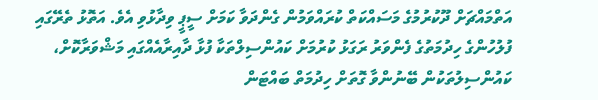އަތްމައްޗަށް ދޫކުރުމުގެ މަސައްކަތް ކުރައްވަމުން ގެންދަވާ ކަމަށް ސީޕީ ވިދާޅުވި އެވެ. އަތޮޅު ތެރޭގައި ފުލުހުންގެ ހިދުމަތުގެ ފެންވަރު ރަގަޅު ކުރުމަށް ކައުންސިލްތަކާ ފުޅާ ދާއިރާއެއްގައި މަޝްވަރާކޮށް، ކައުންސިލުތަކުން ބޭނުންވާ ގޮތަށް ހިދުމަތް ބައްޓަން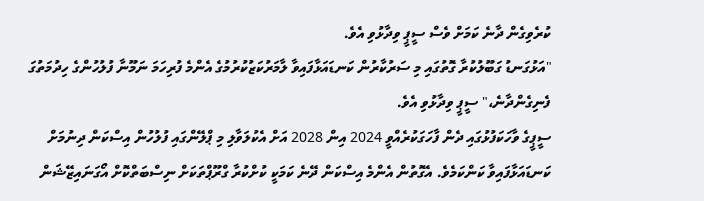ކުރެވިގެން ދާނެ ކަމަށް ވެސް ސީޕީ ވިދާޅުވި އެވެ.
"އަޅުގަނޑު ގަބޫލުކުރާ ގޮތުގައި މި ސަރުކާރުން ކަނޑައަޅާފައިވާ ލާމަރުކަޒުކުރުމުގެ އެންމެ ފުރިހަމަ ނަމޫނާ ފުލުހުންގެ ހިދުމަތުގަ ފެނިގެންދާނެ،" ސީޕީ ވިދާޅުވި އެވެ.
ސީޕީގެ ވާހަކަފުޅުގައި ދެން ފާހަގަކުރެއްވީ 2024 އިން 2028 އަށް އެކުލަވާލި މި ޕްލޭންގައި ފުލުހުން އިސްކަން ދިނުމަށް ކަނޑައަޅާފައިވާ ކަންކަމެވެ. އެގޮތުން އެންމެ އިސްކަން ދޭނެ ކަމަކީ ކުށްކުރާ ގްރޫޕްތަކަށް ނިސްބަތްކޮށް އޯގަނައިޒޭޝަން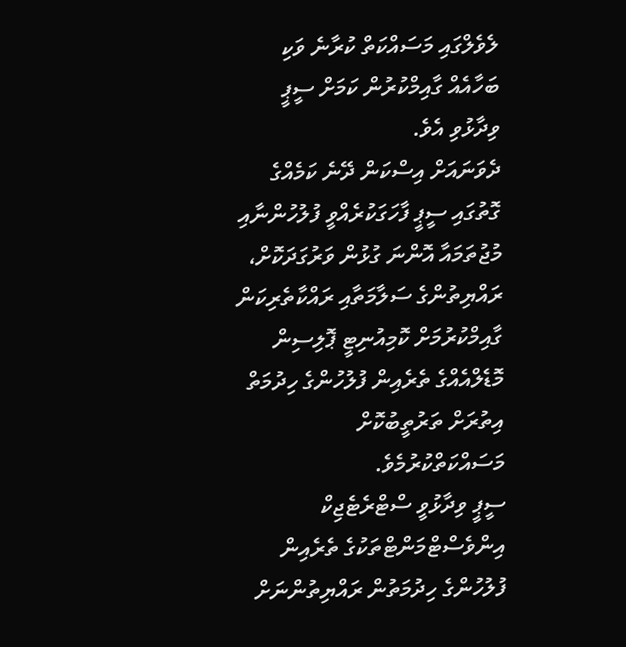ލެވެލްގައި މަސައްކަތް ކުރާނެ ވަކި ބަހާއެއް ގާއިމްކުރުން ކަމަށް ސީޕީ ވިދާޅުވި އެވެ.
ދެވަނައަށް އިސްކަން ދޭނެ ކަމެއްގެ ގޮތުގައި ސީޕީ ފާހަގަކުރެއްވީ ފުލުހުންނާއި މުޖުތަމައާ އޮންނަ ގުޅުން ވަރުގަދަކޮށް، ރައްޔިތުންގެ ސަލާމަތާއި ރައްކާތެރިކަން ގާއިމްކުރުމަށް ކޮމިއުނިޓީ ޕޮލިސިން މޮޑެލްއެއްގެ ތެރެއިން ފުލުހުންގެ ހިދުމަތް އިތުރަށް ތަރުތީބުކޮށް މަސައްކަތްކުރުމެވެ.
ސީޕީ ވިދާޅުވީ ސްޓްރެޓެޖިކް އިންވެސްޓްމަންޓްތަކުގެ ތެރެއިން ފުލުހުންގެ ހިދުމަތުން ރައްޔިތުންނަށް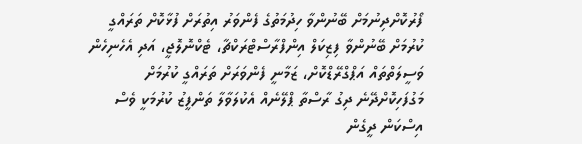ފޯރުކޮށްދިނުމަށް ބޭނުންވާ ހިދުމަތުގެ ފެންވަރު އިތުރަށް ފުޅާކޮށް ތަރައްގީ ކުރުމަށް ބޭނުންވާ ފިޒިކަލް އިންފްރާސްޓްރަކްޗާ، ޓެކްނޮލޮޖީ، އަދި އެހެނިހެން ވަސީލަތްތައް އަޕްގްރޭޑްކޮށް، ޒަމާނީ ފެންވަރަށް ތަރައްގީ ކުރުމަށް މަގުފަހިކޮށްދޭނެ ދިގު ރާސްތާ ޕްލޭނެއް އެކުލަވާލާ ތަންފީޒު ކުރުމަކީ ވެސް އިސްކަން ދީގެން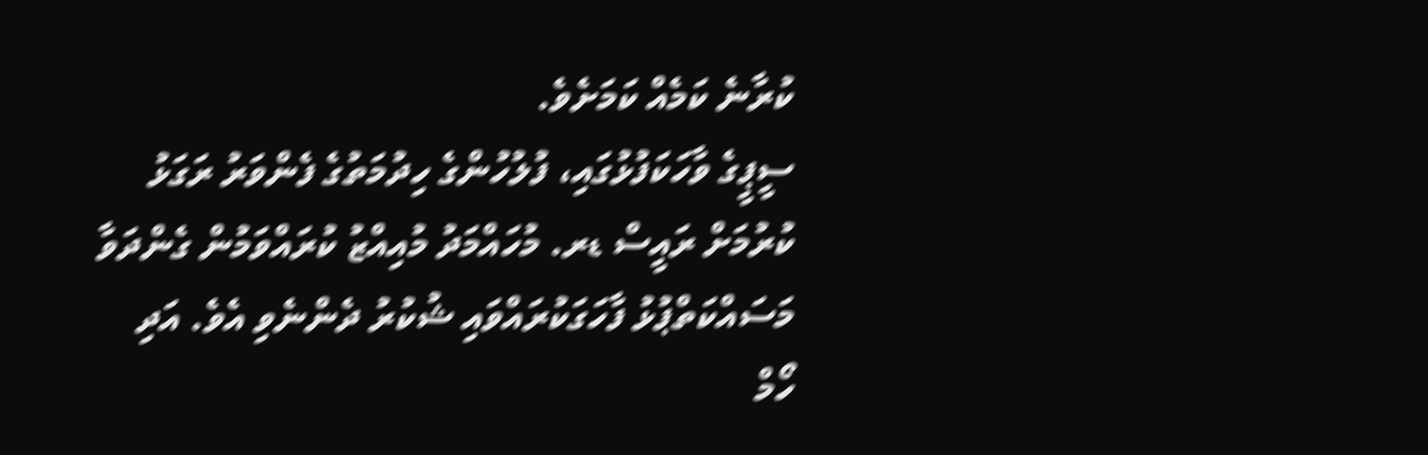ކުރާނެ ކަމެއް ކަމަށެވެ.
ސީޕީގެ ވާހަކަފުޅުގައި، ފުލުހުންގެ ހިދުމަތުގެ ފެންވަރު ރަގަޅު ކުރުމަށް ރައީސް ޑރ. މުހައްމަދު މުއިއްޒު ކުރައްވަމުން ގެންދަވާ މަސައްކަތްޕުޅު ފާހަގަކުރައްވައި ޝުކުރު ދެންނެވި އެވެ. އަދި ހޯމް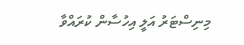މިނިސްޓަރު އަލީ އިހުސާން ކުރައްވާ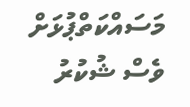މަސައްކަތްޕުޅަށް ވެސް ޝުކުރު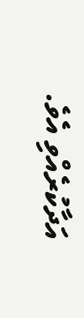އަދާކުރެއްވި އެވެ.